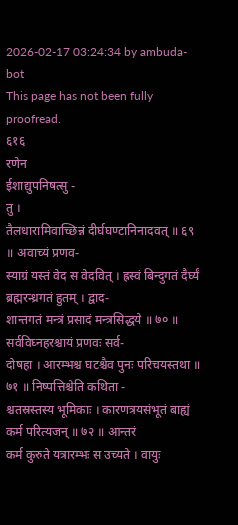2026-02-17 03:24:34 by ambuda-bot
This page has not been fully proofread.
६१६
रणेन
ईशाद्युपनिषत्सु -
तु ।
तैलधारामिवाच्छिन्नं दीर्घघण्टानिनादवत् ॥ ६९ ॥ अवाच्यं प्रणव-
स्याग्रं यस्तं वेद स वेदवित् । ह्रस्वं बिन्दुगतं दैर्घ्यं ब्रह्मरन्ध्रगतं हुतम् । द्वाद-
शान्तगतं मन्त्रं प्रसादं मन्त्रसिद्धये ॥ ७० ॥ सर्वविघ्नहरश्चायं प्रणवः सर्व-
दोषहा । आरम्भश्च घटश्चैव पुनः परिचयस्तथा ॥ ७१ ॥ निष्पत्तिश्चेति कथिता -
श्चतस्रस्तस्य भूमिकाः । कारणत्रयसंभूतं बाह्यं कर्म परित्यजन् ॥ ७२ ॥ आन्तरं
कर्म कुरुते यत्रारम्भः स उच्यते । वायुः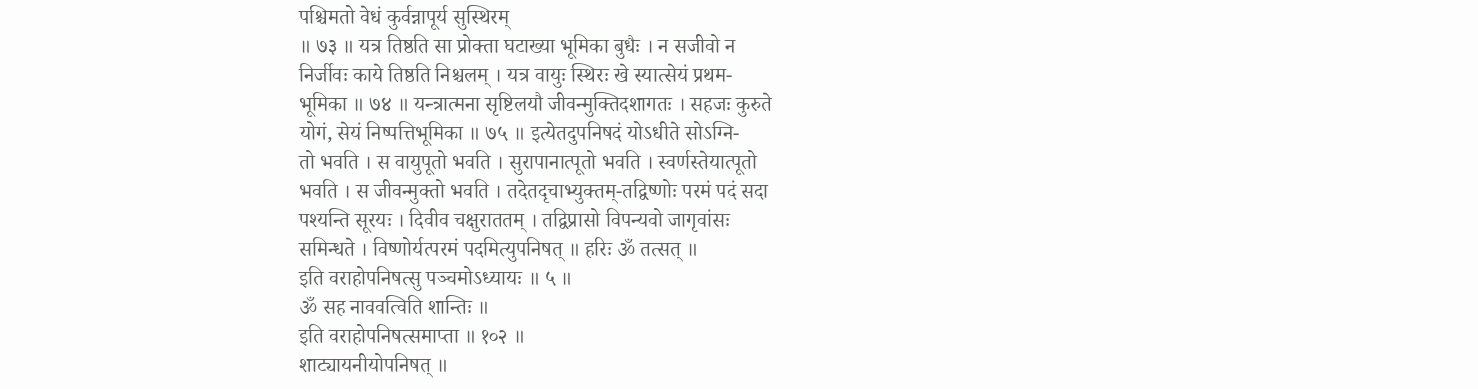पश्चिमतो वेधं कुर्वन्नापूर्य सुस्थिरम्
॥ ७३ ॥ यत्र तिष्ठति सा प्रोक्ता घटाख्या भूमिका बुधैः । न सजीवो न
निर्जीवः काये तिष्ठति निश्चलम् । यत्र वायुः स्थिरः खे स्यात्सेयं प्रथम-
भूमिका ॥ ७४ ॥ यन्त्रात्मना सृष्टिलयौ जीवन्मुक्तिदशागतः । सहजः कुरुते
योगं, सेयं निष्पत्तिभूमिका ॥ ७५ ॥ इत्येतदुपनिषदं योऽधीते सोऽग्नि-
तो भवति । स वायुपूतो भवति । सुरापानात्पूतो भवति । स्वर्णस्तेयात्पूतो
भवति । स जीवन्मुक्तो भवति । तदेतदृचाभ्युक्तम्-तद्विष्णोः परमं पदं सदा
पश्यन्ति सूरयः । दिवीव चक्षुराततम् । तद्विप्रासो विपन्यवो जागृवांसः
समिन्धते । विष्णोर्यत्परमं पदमित्युपनिषत् ॥ हरिः ॐ तत्सत् ॥
इति वराहोपनिषत्सु पञ्चमोऽध्यायः ॥ ५ ॥
ॐ सह नाववत्विति शान्तिः ॥
इति वराहोपनिषत्समाप्ता ॥ १०२ ॥
शाट्यायनीयोपनिषत् ॥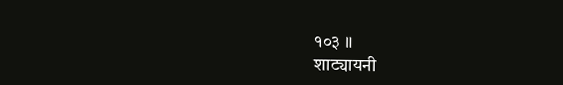१०३ ॥
शाट्यायनी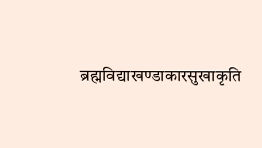ब्रह्मविद्याखण्डाकारसुखाकृति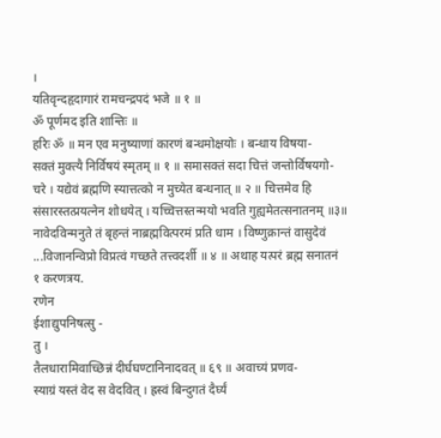।
यतिवृन्दहृदागारं रामचन्द्रपदं भजे ॥ १ ॥
ॐ पूर्णमद इति शान्तिः ॥
हरिः ॐ ॥ मन एव मनुष्याणां कारणं बन्धमोक्षयोः । बन्धाय विषया-
सक्तं मुक्त्यै निर्विषयं स्मृतम् ॥ १ ॥ समासक्तं सदा चित्तं जन्तोर्विषयगो-
चरे । यद्येवं ब्रह्मणि स्यात्तत्को न मुच्येत बन्धनात् ॥ २ ॥ चित्तमेव हि
संसारस्तत्प्रयत्नेन शोधयेत् । यच्चित्तस्तन्मयो भवति गुह्यमेतत्सनातनम् ॥३॥
नावेदविन्मनुते तं बृहन्तं नाब्रह्मवित्परमं प्रति धाम । विष्णुक्रान्तं वासुदेवं
...विजानन्विप्रो विप्रत्वं गच्छते तत्त्वदर्शी ॥ ४ ॥ अथाह यत्परं ब्रह्म सनातनं
१ करणत्रय.
रणेन
ईशाद्युपनिषत्सु -
तु ।
तैलधारामिवाच्छिन्नं दीर्घघण्टानिनादवत् ॥ ६९ ॥ अवाच्यं प्रणव-
स्याग्रं यस्तं वेद स वेदवित् । ह्रस्वं बिन्दुगतं दैर्घ्यं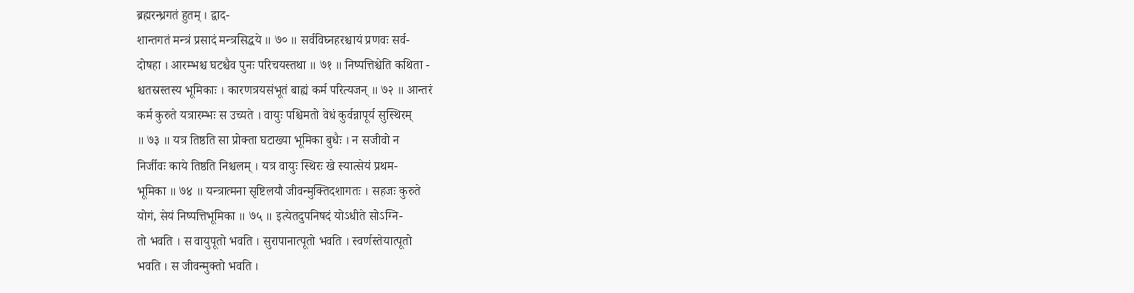ब्रह्मरन्ध्रगतं हुतम् । द्वाद-
शान्तगतं मन्त्रं प्रसादं मन्त्रसिद्धये ॥ ७० ॥ सर्वविघ्नहरश्चायं प्रणवः सर्व-
दोषहा । आरम्भश्च घटश्चैव पुनः परिचयस्तथा ॥ ७१ ॥ निष्पत्तिश्चेति कथिता -
श्चतस्रस्तस्य भूमिकाः । कारणत्रयसंभूतं बाह्यं कर्म परित्यजन् ॥ ७२ ॥ आन्तरं
कर्म कुरुते यत्रारम्भः स उच्यते । वायुः पश्चिमतो वेधं कुर्वन्नापूर्य सुस्थिरम्
॥ ७३ ॥ यत्र तिष्ठति सा प्रोक्ता घटाख्या भूमिका बुधैः । न सजीवो न
निर्जीवः काये तिष्ठति निश्चलम् । यत्र वायुः स्थिरः खे स्यात्सेयं प्रथम-
भूमिका ॥ ७४ ॥ यन्त्रात्मना सृष्टिलयौ जीवन्मुक्तिदशागतः । सहजः कुरुते
योगं, सेयं निष्पत्तिभूमिका ॥ ७५ ॥ इत्येतदुपनिषदं योऽधीते सोऽग्नि-
तो भवति । स वायुपूतो भवति । सुरापानात्पूतो भवति । स्वर्णस्तेयात्पूतो
भवति । स जीवन्मुक्तो भवति ।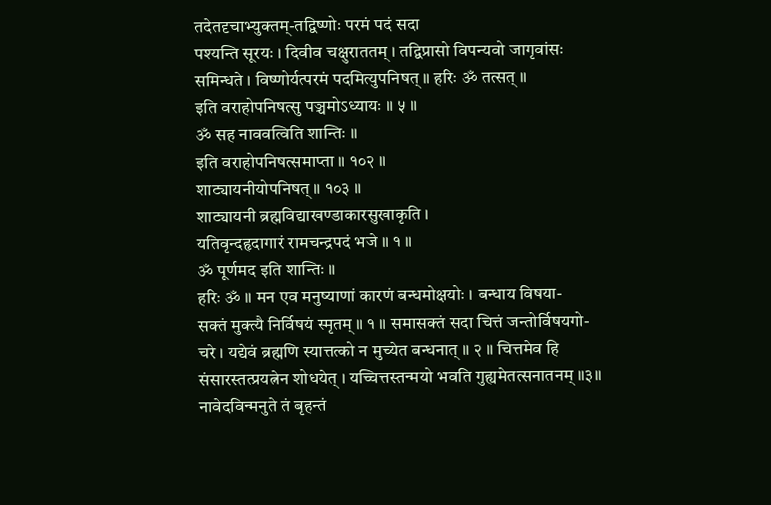तदेतदृचाभ्युक्तम्-तद्विष्णोः परमं पदं सदा
पश्यन्ति सूरयः । दिवीव चक्षुराततम् । तद्विप्रासो विपन्यवो जागृवांसः
समिन्धते । विष्णोर्यत्परमं पदमित्युपनिषत् ॥ हरिः ॐ तत्सत् ॥
इति वराहोपनिषत्सु पञ्चमोऽध्यायः ॥ ५ ॥
ॐ सह नाववत्विति शान्तिः ॥
इति वराहोपनिषत्समाप्ता ॥ १०२ ॥
शाट्यायनीयोपनिषत् ॥ १०३ ॥
शाट्यायनी ब्रह्मविद्याखण्डाकारसुखाकृति ।
यतिवृन्दहृदागारं रामचन्द्रपदं भजे ॥ १ ॥
ॐ पूर्णमद इति शान्तिः ॥
हरिः ॐ ॥ मन एव मनुष्याणां कारणं बन्धमोक्षयोः । बन्धाय विषया-
सक्तं मुक्त्यै निर्विषयं स्मृतम् ॥ १ ॥ समासक्तं सदा चित्तं जन्तोर्विषयगो-
चरे । यद्येवं ब्रह्मणि स्यात्तत्को न मुच्येत बन्धनात् ॥ २ ॥ चित्तमेव हि
संसारस्तत्प्रयत्नेन शोधयेत् । यच्चित्तस्तन्मयो भवति गुह्यमेतत्सनातनम् ॥३॥
नावेदविन्मनुते तं बृहन्तं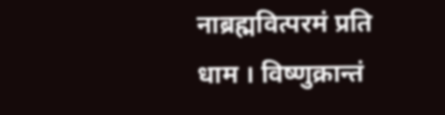नाब्रह्मवित्परमं प्रति धाम । विष्णुक्रान्तं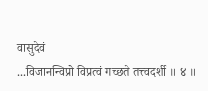वासुदेवं
...विजानन्विप्रो विप्रत्वं गच्छते तत्त्वदर्शी ॥ ४ ॥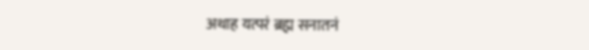अथाह यत्परं ब्रह्म सनातनं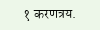१ करणत्रय.